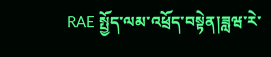RAE སྤྱོད་ལམ་འཕྲོད་བསྟེན།ཟླཝ་རེ་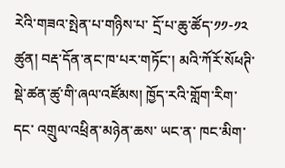རེའི་གཟའ་སྤེན་པ་གཉིས་པ་ དྲོ་པ་ཆུ་ཚོད་༡༡-༡༢ ཚུན། བརྡ་དོན་ནང་ཁ་པར་གཏོང་། མའི་ཀོརོ་སོཕཊི་སྡེ་ཚན་ཚུ་གི་ཞལ་འཛོམས། ཁྱོད་རའི་གློག་རིག་དང་ འགྲུལ་འཕྲིན་མཉེན་ཆས་ ཡང་ན་ ཁང་མིག་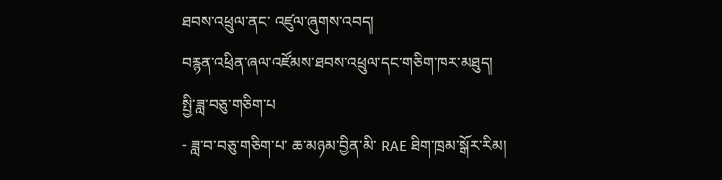ཐབས་འཕྲུལ་ནང་ འཛུལ་ཞུགས་འབད།
བརྙན་འཕྲིན་ཞལ་འཛོམས་ཐབས་འཕྲུལ་དང་གཅིག་ཁར་མཐུད།
སྤྱི་ཟླ་བཅུ་གཅིག་པ
- ཟླ་བ་བཅུ་གཅིག་པ་ ཆ་མཉམ་བྱིན་མི་ RAE ཐིག་ཁྲམ་སྒོར་རིམ།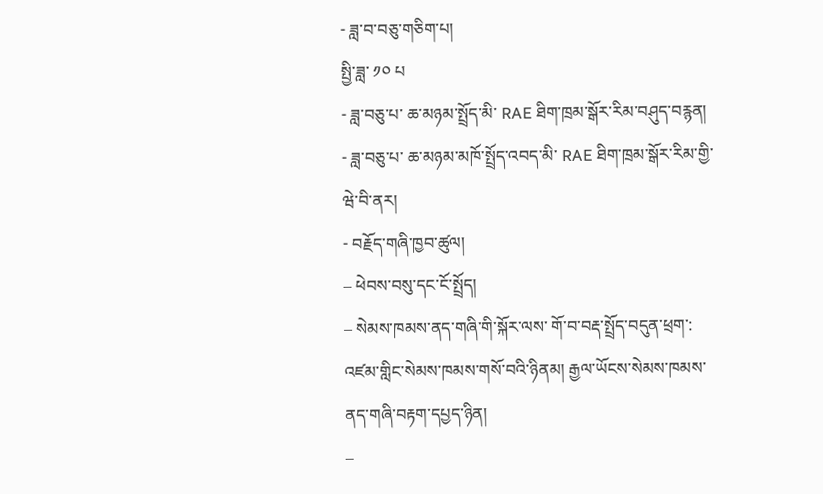- ཟླ་བ་བཅུ་གཅིག་པ།
སྤྱི་ཟླ་ ༡༠ པ
- ཟླ་བཅུ་པ་ ཆ་མཉམ་སྤྲོད་མི་ RAE ཐིག་ཁྲམ་སྒོར་རིམ་བཤུད་བརྙན།
- ཟླ་བཅུ་པ་ ཆ་མཉམ་མཁོ་སྤྲོད་འབད་མི་ RAE ཐིག་ཁྲམ་སྒོར་རིམ་གྱི་ ཝེ་བི་ནར།
- བརྗོད་གཞི་ཁྱབ་ཚུལ།
– ཕེབས་བསུ་དང་ངོ་སྤྲོད།
– སེམས་ཁམས་ནད་གཞི་གི་སྐོར་ལས་ གོ་བ་བརྡ་སྤྲོད་བདུན་ཕྲག་: འཛམ་གླིང་སེམས་ཁམས་གསོ་བའི་ཉིནམ། རྒྱལ་ཡོངས་སེམས་ཁམས་ནད་གཞི་བརྟག་དཔྱད་ཉིན།
–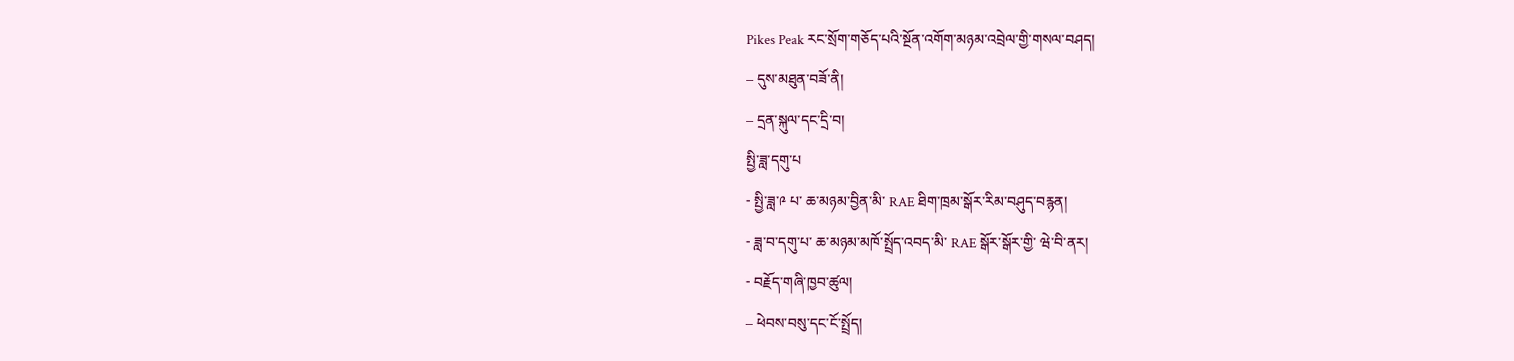Pikes Peak རང་སྲོག་གཅོད་པའི་སྔོན་འགོག་མཉམ་འབྲེལ་གྱི་གསལ་བཤད།
– དུས་མཐུན་བཟོ་ནི།
– དྲན་སྐུལ་དང་དྲི་བ།
སྤྱི་ཟླ་དགུ་པ
- སྤྱི་ཟླ་༩ པ་ ཆ་མཉམ་བྱིན་མི་ RAE ཐིག་ཁྲམ་སྒོར་རིམ་བཤུད་བརྙན།
- ཟླ་བ་དགུ་པ་ ཆ་མཉམ་མཁོ་སྤྲོད་འབད་མི་ RAE སྒོར་སྒོར་གྱི་ ཝེ་བི་ནར།
- བརྗོད་གཞི་ཁྱབ་ཚུལ།
– ཕེབས་བསུ་དང་ངོ་སྤྲོད།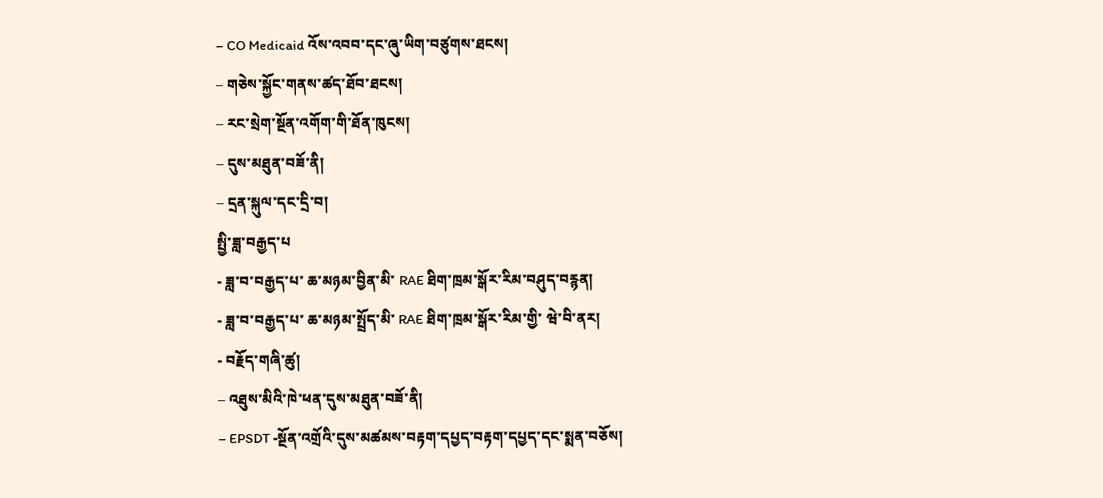– CO Medicaid འོས་འབབ་དང་ཞུ་ཡིག་བཙུགས་ཐངས།
– གཅེས་སྐྱོང་གནས་ཚད་ཐོབ་ཐངས།
– རང་སྲེག་སྔོན་འགོག་གི་ཐོན་ཁུངས།
– དུས་མཐུན་བཟོ་ནི།
– དྲན་སྐུལ་དང་དྲི་བ།
སྤྱི་ཟླ་བརྒྱད་པ
- ཟླ་བ་བརྒྱད་པ་ ཆ་མཉམ་བྱིན་མི་ RAE ཐིག་ཁྲམ་སྒོར་རིམ་བཤུད་བརྙན།
- ཟླ་བ་བརྒྱད་པ་ ཆ་མཉམ་སྤྲོད་མི་ RAE ཐིག་ཁྲམ་སྒོར་རིམ་གྱི་ ཝེ་བི་ནར།
- བརྗོད་གཞི་ཚུ།
– འཐུས་མིའི་ཁེ་ཕན་དུས་མཐུན་བཟོ་ནི།
– EPSDT -སྔོན་འགྲོའི་དུས་མཚམས་བརྟག་དཔྱད་བརྟག་དཔྱད་དང་སྨན་བཅོས།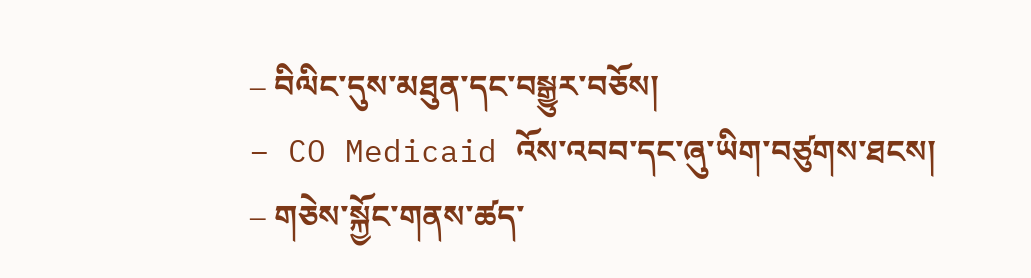– བིལིང་དུས་མཐུན་དང་བསྒྱུར་བཅོས།
– CO Medicaid འོས་འབབ་དང་ཞུ་ཡིག་བཙུགས་ཐངས།
– གཅེས་སྐྱོང་གནས་ཚད་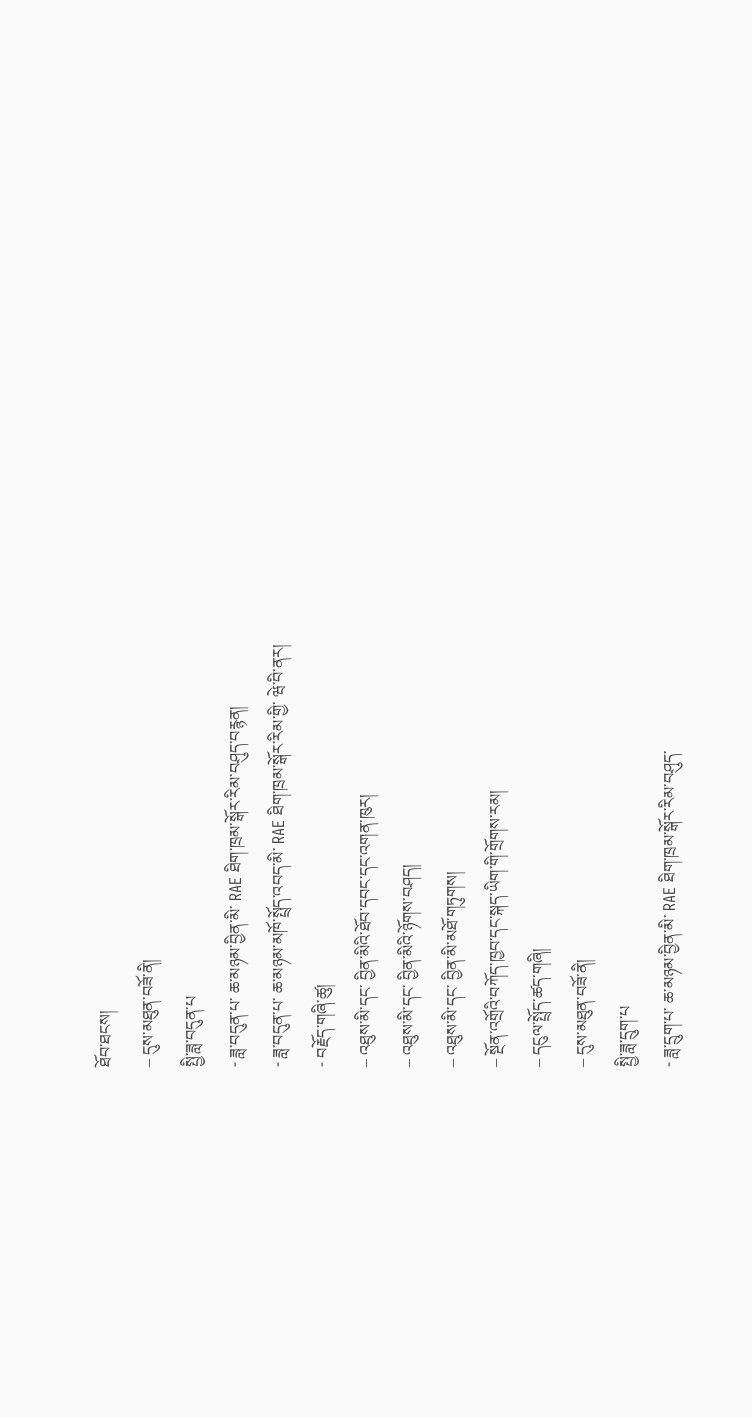ཐོབ་ཐངས།
– དུས་མཐུན་བཟོ་ནི།
སྤྱི་ཟླ་བདུན་པ
- ཟླ་བདུན་པ་ ཆ་མཉམ་བྱིན་མི་ RAE ཐིག་ཁྲམ་སྒོར་རིམ་བཤུད་བརྙན།
- ཟླ་བདུན་པ་ ཆ་མཉམ་མཁོ་སྤྲོད་འབད་མི་ RAE ཐིག་ཁྲམ་སྒོར་རིམ་གྱི་ ཝེ་བི་ནར།
- བརྗོད་གཞི་ཚུ།
– འཐུས་མི་དང་ བྱིན་མིའི་ཐོབ་དབང་དང་འགན་ཁུར།
– འཐུས་མི་དང་ བྱིན་མིའི་ཉོགས་བཤད།
– འཐུས་མི་དང་ བྱིན་མི་མཐོ་གཏུགས།
– སྔོན་འགྲོའི་བཀོད་ཁྱབ་དང་སྐད་ཡིག་གི་གྲོགས་རམ།
– དངུལ་སྤྲོད་ཚད་གཞི།
– དུས་མཐུན་བཟོ་ནི།
སྤྱི་ཟླ་དྲུག་པ
- ཟླ་དྲུག་པ་ ཆ་མཉམ་བྱིན་མི་ RAE ཐིག་ཁྲམ་སྒོར་རིམ་བཤུད་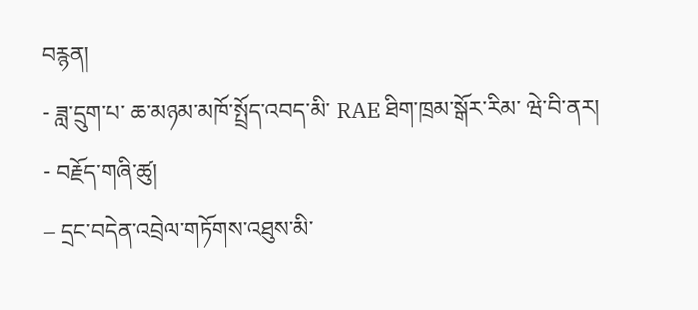བརྙན།
- ཟླ་དྲུག་པ་ ཆ་མཉམ་མཁོ་སྤྲོད་འབད་མི་ RAE ཐིག་ཁྲམ་སྒོར་རིམ་ ཝེ་བི་ནར།
- བརྗོད་གཞི་ཚུ།
– དྲང་བདེན་འབྲེལ་གཏོགས་འཐུས་མི་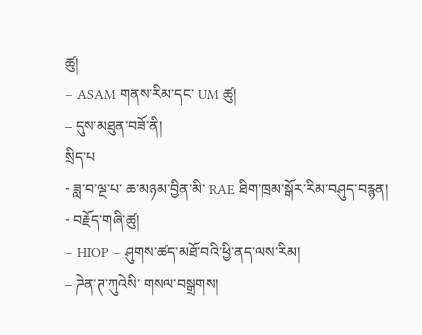ཚུ།
– ASAM གནས་རིམ་དང་ UM ཚུ།
– དུས་མཐུན་བཟོ་ནི།
སྲིད་པ
- ཟླ་བ་ལྔ་པ་ ཆ་མཉམ་བྱིན་མི་ RAE ཐིག་ཁྲམ་སྒོར་རིམ་བཤུད་བརྙན།
- བརྗོད་གཞི་ཚུ།
– HIOP – ཤུགས་ཚད་མཐོ་བའི་ཕྱི་ནད་ལས་རིམ།
– ཌེན་ཊ་ཀུའེསི་ གསལ་བསྒྲགས།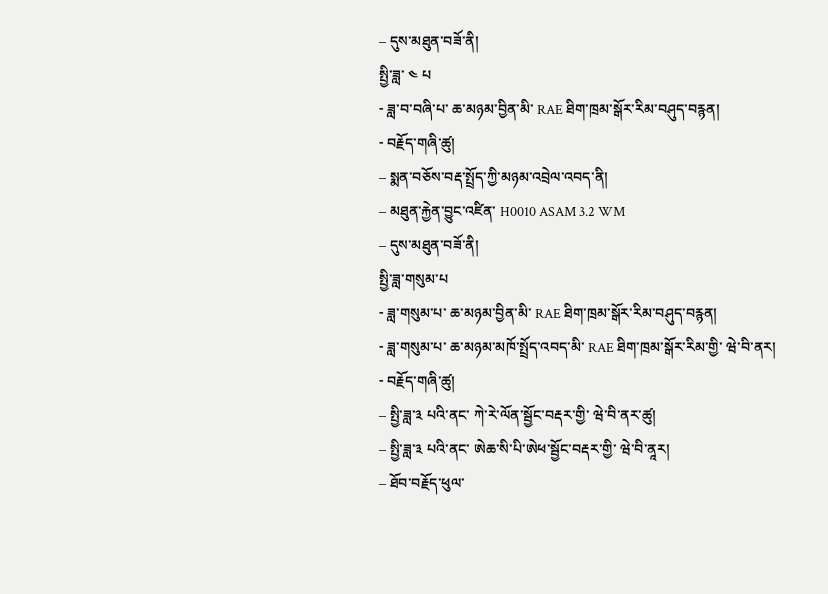– དུས་མཐུན་བཟོ་ནི།
སྤྱི་ཟླ་ ༤ པ
- ཟླ་བ་བཞི་པ་ ཆ་མཉམ་བྱིན་མི་ RAE ཐིག་ཁྲམ་སྒོར་རིམ་བཤུད་བརྙན།
- བརྗོད་གཞི་ཚུ།
– སྨན་བཅོས་བརྡ་སྤྲོད་ཀྱི་མཉམ་འབྲེལ་འབད་ནི།
– མཐུན་རྐྱེན་བྱུང་འཛིན་ H0010 ASAM 3.2 WM
– དུས་མཐུན་བཟོ་ནི།
སྤྱི་ཟླ་གསུམ་པ
- ཟླ་གསུམ་པ་ ཆ་མཉམ་བྱིན་མི་ RAE ཐིག་ཁྲམ་སྒོར་རིམ་བཤུད་བརྙན།
- ཟླ་གསུམ་པ་ ཆ་མཉམ་མཁོ་སྤྲོད་འབད་མི་ RAE ཐིག་ཁྲམ་སྒོར་རིམ་གྱི་ ཝེ་བི་ནར།
- བརྗོད་གཞི་ཚུ།
– སྤྱི་ཟླ་༣ པའི་ནང་ ཀེ་རེ་ལོན་སྦྱོང་བརྡར་གྱི་ ཝེ་བི་ནར་ཚུ།
– སྤྱི་ཟླ་༣ པའི་ནང་ ཨེཆ་སི་པི་ཨེཕ་སྦྱོང་བརྡར་གྱི་ ཝེ་བི་ནཱར།
– ཐོབ་བརྗོད་ཕུལ་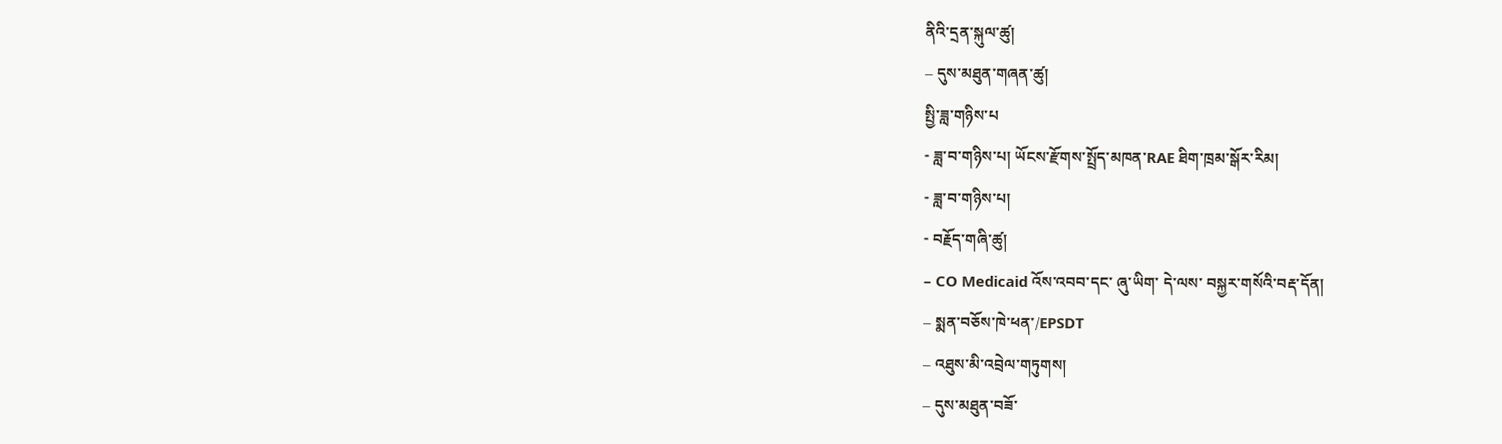ནིའི་དྲན་སྐུལ་ཚུ།
– དུས་མཐུན་གཞན་ཚུ།
སྤྱི་ཟླ་གཉིས་པ
- ཟླ་བ་གཉིས་པ། ཡོངས་རྫོགས་སྤྲོད་མཁན་RAE ཐིག་ཁྲམ་སྒོར་རིམ།
- ཟླ་བ་གཉིས་པ།
- བརྗོད་གཞི་ཚུ།
– CO Medicaid འོས་འབབ་དང་ ཞུ་ཡིག་ དེ་ལས་ བསྐྱར་གསོའི་བརྡ་དོན།
– སྨན་བཅོས་ཁེ་ཕན་/EPSDT
– འཐུས་མི་འབྲེལ་གཏུགས།
– དུས་མཐུན་བཟོ་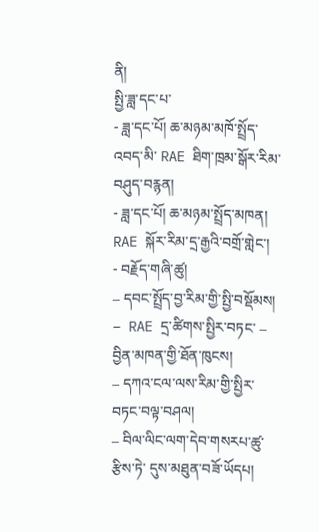ནི།
སྤྱི་ཟླ་དང་པ་
- ཟླ་དང་པོ། ཆ་མཉམ་མཁོ་སྤྲོད་འབད་མི་ RAE ཐིག་ཁྲམ་སྒོར་རིམ་བཤུད་བརྙན།
- ཟླ་དང་པོ། ཆ་མཉམ་སྤྲོད་མཁན། RAE སྐོར་རིམ་དྲ་རྒྱའི་བགྲོ་གླེང་།
- བརྗོད་གཞི་ཚུ།
– དབང་སྤྲོད་བྱ་རིམ་གྱི་སྤྱི་བསྡོམས།
– RAE དྲ་ཚིགས་སྤྱིར་བཏང་ – བྱིན་མཁན་གྱི་ཐོན་ཁུངས།
– དཀའ་ངལ་ལས་རིམ་གྱི་སྤྱིར་བཏང་བལྟ་བཤལ།
– བིལ་ལིང་ལག་དེབ་གསརཔ་ཚུ་རྩིས་ཏེ་ དུས་མཐུན་བཟོ་ཡོདཔ།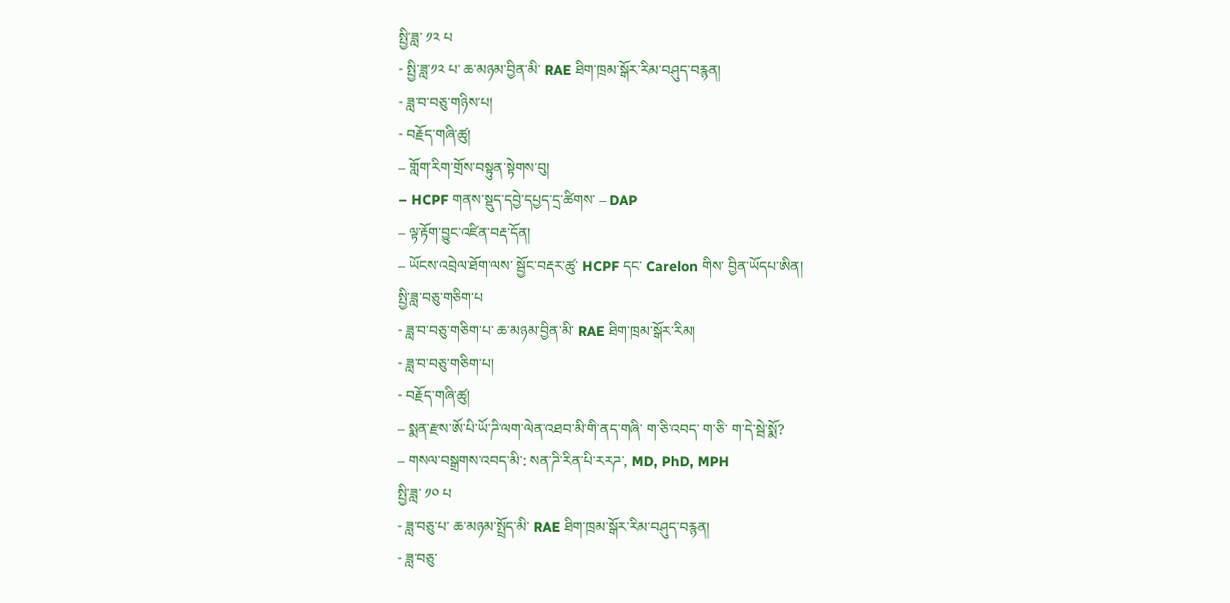སྤྱི་ཟླ་ ༡༢ པ
- སྤྱི་ཟླ་༡༢ པ་ ཆ་མཉམ་བྱིན་མི་ RAE ཐིག་ཁྲམ་སྒོར་རིམ་བཤུད་བརྙན།
- ཟླ་བ་བཅུ་གཉིས་པ།
- བརྗོད་གཞི་ཚུ།
– གློག་རིག་གྲོས་བསྟུན་སྟེགས་བུ།
– HCPF གནས་སྡུད་དབྱེ་དཔྱད་དྲ་ཚིགས་ – DAP
– ལྟ་རྟོག་བྱུང་འཛིན་བརྡ་དོན།
– ཡོངས་འབྲེལ་ཐོག་ལས་ སྦྱོང་བརྡར་ཚུ་ HCPF དང་ Carelon གིས་ བྱིན་ཡོདཔ་ཨིན།
སྤྱི་ཟླ་བཅུ་གཅིག་པ
- ཟླ་བ་བཅུ་གཅིག་པ་ ཆ་མཉམ་བྱིན་མི་ RAE ཐིག་ཁྲམ་སྒོར་རིམ།
- ཟླ་བ་བཅུ་གཅིག་པ།
- བརྗོད་གཞི་ཚུ།
– སྨན་རྫས་ཨོ་པི་ཡོ་ཌི་ལག་ལེན་འཐབ་མི་གི་ནད་གཞི་ ག་ཅི་འབད་ ག་ཅི་ ག་དེ་སྦེ་སྨོ?
– གསལ་བསྒྲགས་འབད་མི་: སན་ཌི་རིན་པི་རརཌ་, MD, PhD, MPH
སྤྱི་ཟླ་ ༡༠ པ
- ཟླ་བཅུ་པ་ ཆ་མཉམ་སྤྲོད་མི་ RAE ཐིག་ཁྲམ་སྒོར་རིམ་བཤུད་བརྙན།
- ཟླ་བཅུ་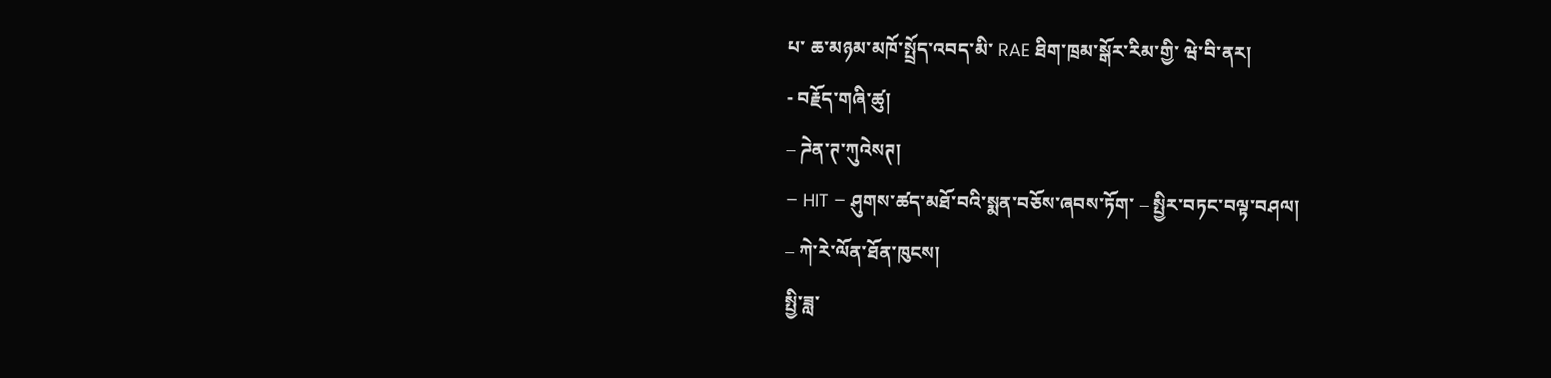པ་ ཆ་མཉམ་མཁོ་སྤྲོད་འབད་མི་ RAE ཐིག་ཁྲམ་སྒོར་རིམ་གྱི་ ཝེ་བི་ནར།
- བརྗོད་གཞི་ཚུ།
– ཌེན་ཊ་ཀུའེསཊ།
– HIT – ཤུགས་ཚད་མཐོ་བའི་སྨན་བཅོས་ཞབས་ཏོག་ – སྤྱིར་བཏང་བལྟ་བཤལ།
– ཀེ་རེ་ལོན་ཐོན་ཁུངས།
སྤྱི་ཟླ་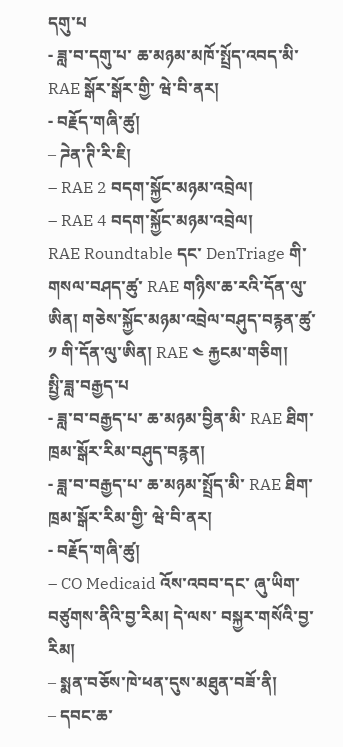དགུ་པ
- ཟླ་བ་དགུ་པ་ ཆ་མཉམ་མཁོ་སྤྲོད་འབད་མི་ RAE སྒོར་སྒོར་གྱི་ ཝེ་བི་ནར།
- བརྗོད་གཞི་ཚུ།
– ཌེན་ཊི་རི་ཇི།
– RAE 2 བདག་སྐྱོང་མཉམ་འབྲེལ།
– RAE 4 བདག་སྐྱོང་མཉམ་འབྲེལ།
RAE Roundtable དང་ DenTriage གི་གསལ་བཤད་ཚུ་ RAE གཉིས་ཆ་རའི་དོན་ལུ་ཨིན། གཅེས་སྐྱོང་མཉམ་འབྲེལ་བཤུད་བརྙན་ཚུ་ ༡ གི་དོན་ལུ་ཨིན། RAE ༤ རྐྱངམ་གཅིག།
སྤྱི་ཟླ་བརྒྱད་པ
- ཟླ་བ་བརྒྱད་པ་ ཆ་མཉམ་བྱིན་མི་ RAE ཐིག་ཁྲམ་སྒོར་རིམ་བཤུད་བརྙན།
- ཟླ་བ་བརྒྱད་པ་ ཆ་མཉམ་སྤྲོད་མི་ RAE ཐིག་ཁྲམ་སྒོར་རིམ་གྱི་ ཝེ་བི་ནར།
- བརྗོད་གཞི་ཚུ།
– CO Medicaid འོས་འབབ་དང་ ཞུ་ཡིག་བཙུགས་ནིའི་བྱ་རིམ། དེ་ལས་ བསྐྱར་གསོའི་བྱ་རིམ།
– སྨན་བཅོས་ཁེ་ཕན་དུས་མཐུན་བཟོ་ནི།
– དབང་ཆ་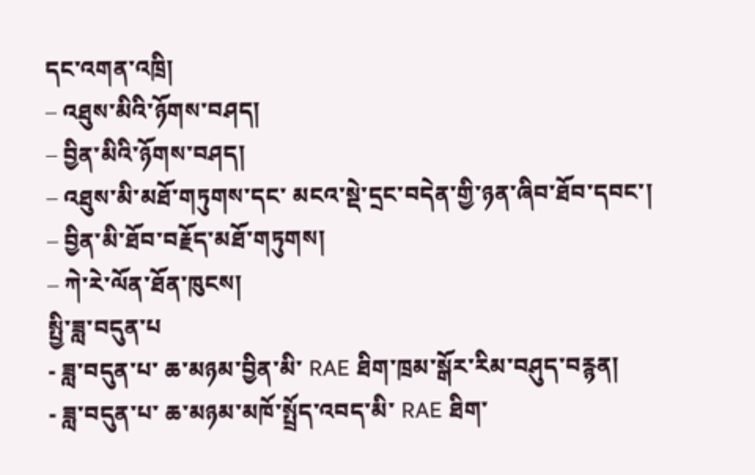དང་འགན་འཁྲི།
– འཐུས་མིའི་ཉོགས་བཤད།
– བྱིན་མིའི་ཉོགས་བཤད།
– འཐུས་མི་མཐོ་གཏུགས་དང་ མངའ་སྡེ་དྲང་བདེན་གྱི་ཉན་ཞིབ་ཐོབ་དབང་།
– བྱིན་མི་ཐོབ་བརྗོད་མཐོ་གཏུགས།
– ཀེ་རེ་ལོན་ཐོན་ཁུངས།
སྤྱི་ཟླ་བདུན་པ
- ཟླ་བདུན་པ་ ཆ་མཉམ་བྱིན་མི་ RAE ཐིག་ཁྲམ་སྒོར་རིམ་བཤུད་བརྙན།
- ཟླ་བདུན་པ་ ཆ་མཉམ་མཁོ་སྤྲོད་འབད་མི་ RAE ཐིག་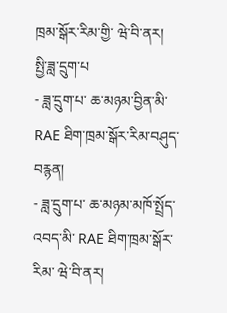ཁྲམ་སྒོར་རིམ་གྱི་ ཝེ་བི་ནར།
སྤྱི་ཟླ་དྲུག་པ
- ཟླ་དྲུག་པ་ ཆ་མཉམ་བྱིན་མི་ RAE ཐིག་ཁྲམ་སྒོར་རིམ་བཤུད་བརྙན།
- ཟླ་དྲུག་པ་ ཆ་མཉམ་མཁོ་སྤྲོད་འབད་མི་ RAE ཐིག་ཁྲམ་སྒོར་རིམ་ ཝེ་བི་ནར།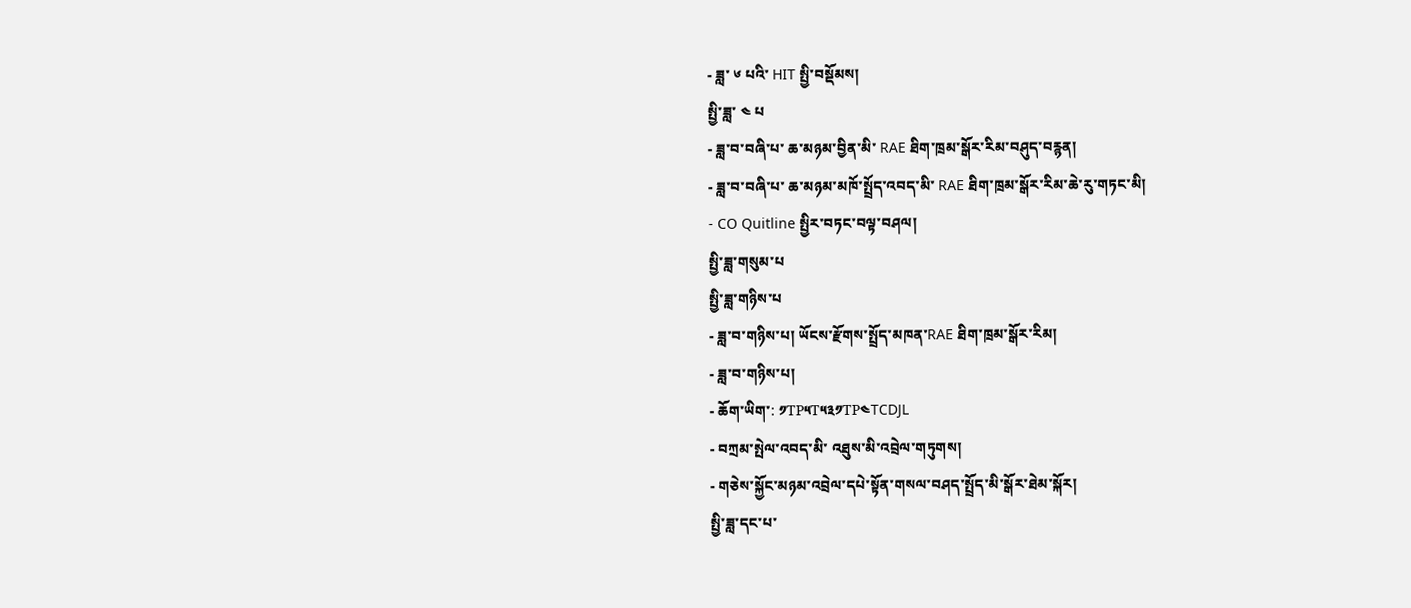- ཟླ་ ༦ པའི་ HIT སྤྱི་བསྡོམས།
སྤྱི་ཟླ་ ༤ པ
- ཟླ་བ་བཞི་པ་ ཆ་མཉམ་བྱིན་མི་ RAE ཐིག་ཁྲམ་སྒོར་རིམ་བཤུད་བརྙན།
- ཟླ་བ་བཞི་པ་ ཆ་མཉམ་མཁོ་སྤྲོད་འབད་མི་ RAE ཐིག་ཁྲམ་སྒོར་རིམ་ཆེ་རུ་གཏང་མི།
- CO Quitline སྤྱིར་བཏང་བལྟ་བཤལ།
སྤྱི་ཟླ་གསུམ་པ
སྤྱི་ཟླ་གཉིས་པ
- ཟླ་བ་གཉིས་པ། ཡོངས་རྫོགས་སྤྲོད་མཁན་RAE ཐིག་ཁྲམ་སྒོར་རིམ།
- ཟླ་བ་གཉིས་པ།
- ཆོག་ཡིག་: ༡TP༥T༥༣༡TP༤TCDJL
- བཀྲམ་སྤེལ་འབད་མི་ འཐུས་མི་འབྲེལ་གཏུགས།
- གཅེས་སྐྱོང་མཉམ་འབྲེལ་དཔེ་སྟོན་གསལ་བཤད་སྤྲོད་མི་སྒོར་ཐེམ་སྐོར།
སྤྱི་ཟླ་དང་པ་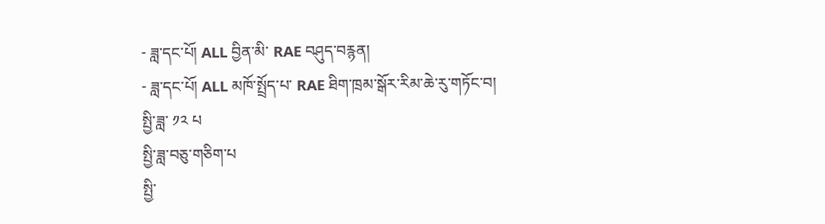- ཟླ་དང་པོ། ALL བྱིན་མི་ RAE བཤུད་བརྙན།
- ཟླ་དང་པོ། ALL མཁོ་སྤྲོད་པ་ RAE ཐིག་ཁྲམ་སྒོར་རིམ་ཆེ་རུ་གཏོང་བ།
སྤྱི་ཟླ་ ༡༢ པ
སྤྱི་ཟླ་བཅུ་གཅིག་པ
སྤྱི་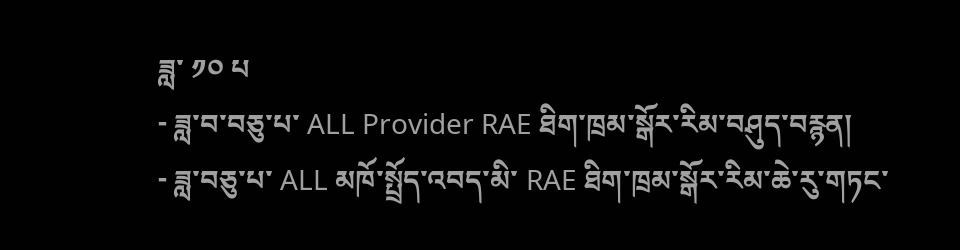ཟླ་ ༡༠ པ
- ཟླ་བ་བཅུ་པ་ ALL Provider RAE ཐིག་ཁྲམ་སྒོར་རིམ་བཤུད་བརྙན།
- ཟླ་བཅུ་པ་ ALL མཁོ་སྤྲོད་འབད་མི་ RAE ཐིག་ཁྲམ་སྒོར་རིམ་ཆེ་རུ་གཏང་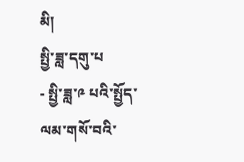མི།
སྤྱི་ཟླ་དགུ་པ
- སྤྱི་ཟླ་༩ པའི་སྤྱོད་ལམ་གསོ་བའི་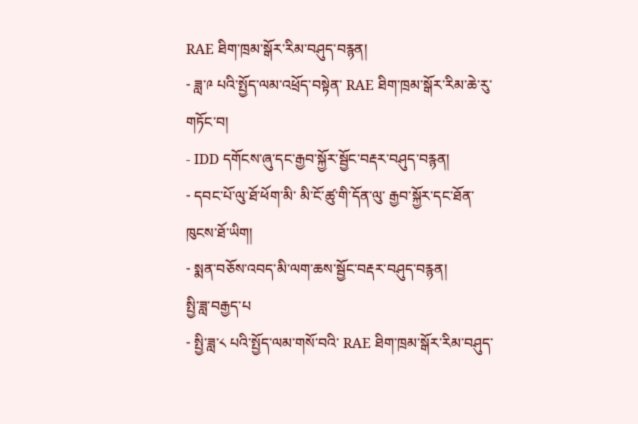RAE ཐིག་ཁྲམ་སྒོར་རིམ་བཤུད་བརྙན།
- ཟླ་༩ པའི་སྤྱོད་ལམ་འཕྲོད་བསྟེན་ RAE ཐིག་ཁྲམ་སྒོར་རིམ་ཆེ་རུ་གཏོང་བ།
- IDD དགོངས་ཞུ་དང་རྒྱབ་སྐྱོར་སྦྱོང་བརྡར་བཤུད་བརྙན།
- དབང་པོ་ལུ་ཐོ་ཕོག་མི་ མི་ངོ་ཚུ་གི་དོན་ལུ་ རྒྱབ་སྐྱོར་དང་ཐོན་ཁུངས་ཐོ་ཡིག།
- སྨན་བཅོས་འབད་མི་ལག་ཆས་སྦྱོང་བརྡར་བཤུད་བརྙན།
སྤྱི་ཟླ་བརྒྱད་པ
- སྤྱི་ཟླ་༨ པའི་སྤྱོད་ལམ་གསོ་བའི་ RAE ཐིག་ཁྲམ་སྒོར་རིམ་བཤུད་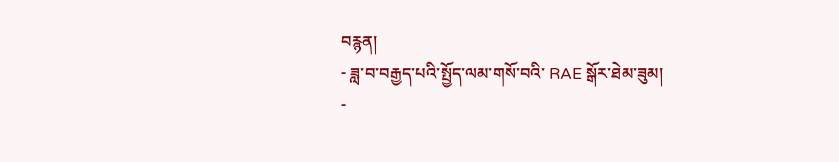བརྙན།
- ཟླ་བ་བརྒྱད་པའི་སྤྱོད་ལམ་གསོ་བའི་ RAE སྒོར་ཐེམ་ཟུམ།
-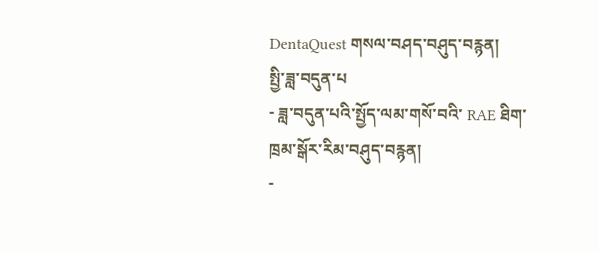DentaQuest གསལ་བཤད་བཤུད་བརྙན།
སྤྱི་ཟླ་བདུན་པ
- ཟླ་བདུན་པའི་སྤྱོད་ལམ་གསོ་བའི་ RAE ཐིག་ཁྲམ་སྒོར་རིམ་བཤུད་བརྙན།
-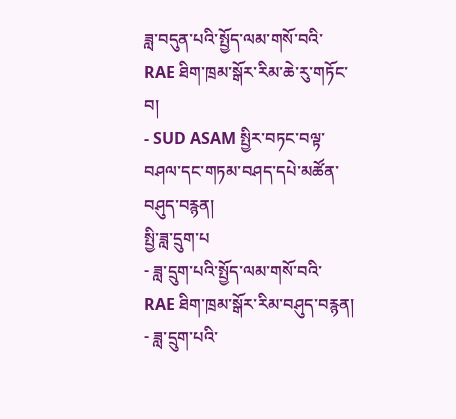ཟླ་བདུན་པའི་སྤྱོད་ལམ་གསོ་བའི་ RAE ཐིག་ཁྲམ་སྒོར་རིམ་ཆེ་རུ་གཏོང་བ།
- SUD ASAM སྤྱིར་བཏང་བལྟ་བཤལ་དང་གཏམ་བཤད་དཔེ་མཚོན་བཤུད་བརྙན།
སྤྱི་ཟླ་དྲུག་པ
- ཟླ་དྲུག་པའི་སྤྱོད་ལམ་གསོ་བའི་ RAE ཐིག་ཁྲམ་སྒོར་རིམ་བཤུད་བརྙན།
- ཟླ་དྲུག་པའི་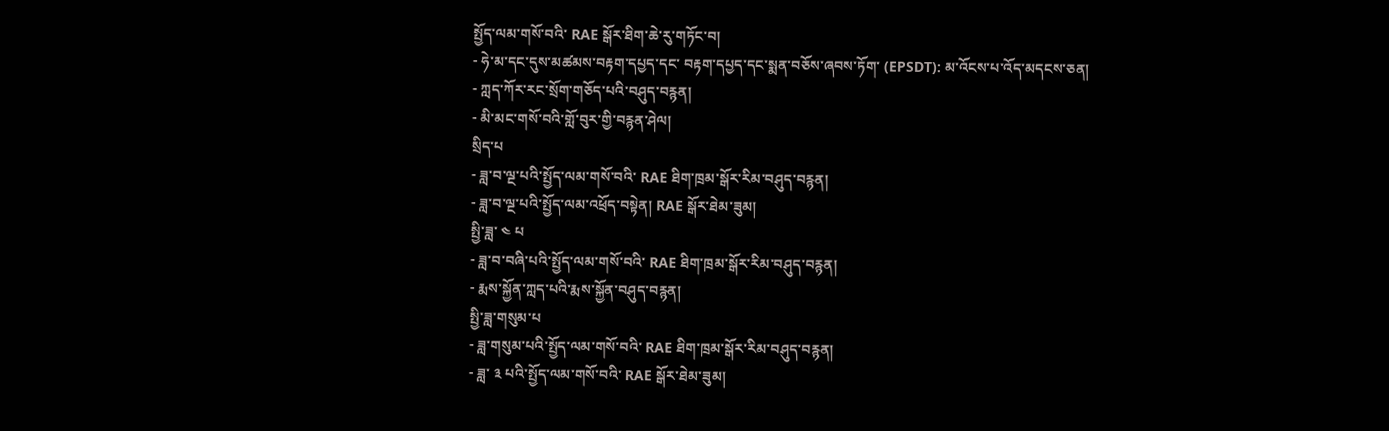སྤྱོད་ལམ་གསོ་བའི་ RAE སྒོར་ཐིག་ཆེ་རུ་གཏོང་བ།
- ཧེ་མ་དང་དུས་མཚམས་བརྟག་དཔྱད་དང་ བརྟག་དཔྱད་དང་སྨན་བཅོས་ཞབས་ཏོག་ (EPSDT): མ་འོངས་པ་འོད་མདངས་ཅན།
- ཀླད་ཀོར་རང་སྲོག་གཅོད་པའི་བཤུད་བརྙན།
- མི་མང་གསོ་བའི་གློ་བུར་གྱི་བརྙན་ཤེལ།
སྲིད་པ
- ཟླ་བ་ལྔ་པའི་སྤྱོད་ལམ་གསོ་བའི་ RAE ཐིག་ཁྲམ་སྒོར་རིམ་བཤུད་བརྙན།
- ཟླ་བ་ལྔ་པའི་སྤྱོད་ལམ་འཕྲོད་བསྟེན། RAE སྒོར་ཐེམ་ཟུམ།
སྤྱི་ཟླ་ ༤ པ
- ཟླ་བ་བཞི་པའི་སྤྱོད་ལམ་གསོ་བའི་ RAE ཐིག་ཁྲམ་སྒོར་རིམ་བཤུད་བརྙན།
- རྨས་སྐྱོན་ཀླད་པའི་རྨས་སྐྱོན་བཤུད་བརྙན།
སྤྱི་ཟླ་གསུམ་པ
- ཟླ་གསུམ་པའི་སྤྱོད་ལམ་གསོ་བའི་ RAE ཐིག་ཁྲམ་སྒོར་རིམ་བཤུད་བརྙན།
- ཟླ་ ༣ པའི་སྤྱོད་ལམ་གསོ་བའི་ RAE སྒོར་ཐེམ་ཟུམ།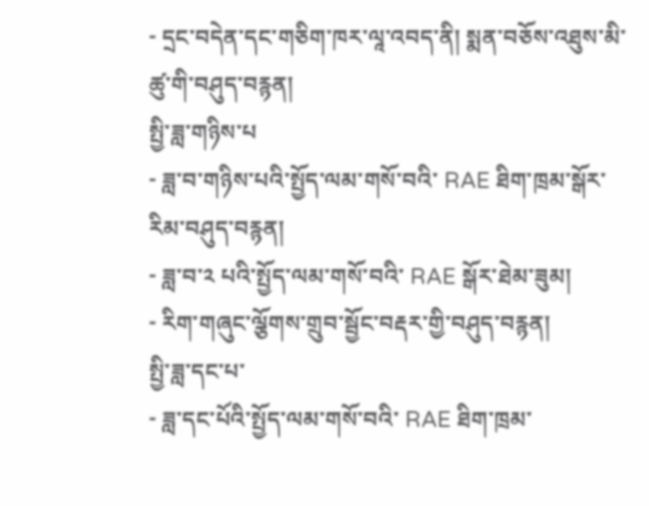- དྲང་བདེན་དང་གཅིག་ཁར་ལཱ་འབད་ནི། སྨན་བཅོས་འཐུས་མི་ཚུ་གི་བཤུད་བརྙན།
སྤྱི་ཟླ་གཉིས་པ
- ཟླ་བ་གཉིས་པའི་སྤྱོད་ལམ་གསོ་བའི་ RAE ཐིག་ཁྲམ་སྒོར་རིམ་བཤུད་བརྙན།
- ཟླ་བ་༢ པའི་སྤྱོད་ལམ་གསོ་བའི་ RAE སྒོར་ཐེམ་ཟུམ།
- རིག་གཞུང་ལྕོགས་གྲུབ་སྦྱོང་བརྡར་གྱི་བཤུད་བརྙན།
སྤྱི་ཟླ་དང་པ་
- ཟླ་དང་པོའི་སྤྱོད་ལམ་གསོ་བའི་ RAE ཐིག་ཁྲམ་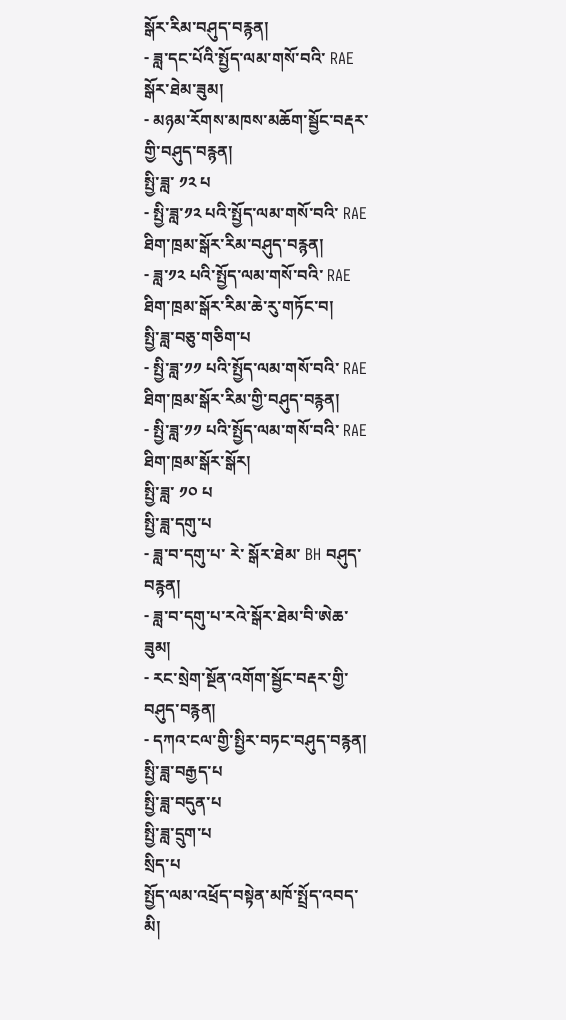སྒོར་རིམ་བཤུད་བརྙན།
- ཟླ་དང་པོའི་སྤྱོད་ལམ་གསོ་བའི་ RAE སྒོར་ཐེམ་ཟུམ།
- མཉམ་རོགས་མཁས་མཆོག་སྦྱོང་བརྡར་གྱི་བཤུད་བརྙན།
སྤྱི་ཟླ་ ༡༢ པ
- སྤྱི་ཟླ་༡༢ པའི་སྤྱོད་ལམ་གསོ་བའི་ RAE ཐིག་ཁྲམ་སྒོར་རིམ་བཤུད་བརྙན།
- ཟླ་༡༢ པའི་སྤྱོད་ལམ་གསོ་བའི་ RAE ཐིག་ཁྲམ་སྒོར་རིམ་ཆེ་རུ་གཏོང་བ།
སྤྱི་ཟླ་བཅུ་གཅིག་པ
- སྤྱི་ཟླ་༡༡ པའི་སྤྱོད་ལམ་གསོ་བའི་ RAE ཐིག་ཁྲམ་སྒོར་རིམ་གྱི་བཤུད་བརྙན།
- སྤྱི་ཟླ་༡༡ པའི་སྤྱོད་ལམ་གསོ་བའི་ RAE ཐིག་ཁྲམ་སྒོར་སྒོར།
སྤྱི་ཟླ་ ༡༠ པ
སྤྱི་ཟླ་དགུ་པ
- ཟླ་བ་དགུ་པ་ རེ་ སྒོར་ཐེམ་ BH བཤུད་བརྙན།
- ཟླ་བ་དགུ་པ་རའེ་སྒོར་ཐེམ་བི་ཨེཆ་ཟུམ།
- རང་སྲེག་སྔོན་འགོག་སྦྱོང་བརྡར་གྱི་བཤུད་བརྙན།
- དཀའ་ངལ་གྱི་སྤྱིར་བཏང་བཤུད་བརྙན།
སྤྱི་ཟླ་བརྒྱད་པ
སྤྱི་ཟླ་བདུན་པ
སྤྱི་ཟླ་དྲུག་པ
སྲིད་པ
སྤྱོད་ལམ་འཕྲོད་བསྟེན་མཁོ་སྤྲོད་འབད་མི།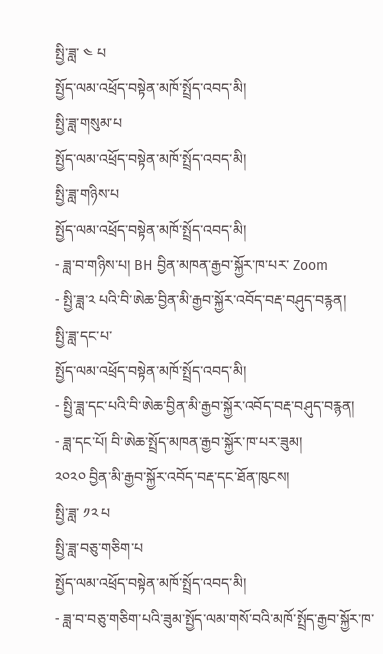སྤྱི་ཟླ་ ༤ པ
སྤྱོད་ལམ་འཕྲོད་བསྟེན་མཁོ་སྤྲོད་འབད་མི།
སྤྱི་ཟླ་གསུམ་པ
སྤྱོད་ལམ་འཕྲོད་བསྟེན་མཁོ་སྤྲོད་འབད་མི།
སྤྱི་ཟླ་གཉིས་པ
སྤྱོད་ལམ་འཕྲོད་བསྟེན་མཁོ་སྤྲོད་འབད་མི།
- ཟླ་བ་གཉིས་པ། BH བྱིན་མཁན་རྒྱབ་སྐྱོར་ཁ་པར་ Zoom
- སྤྱི་ཟླ་༢ པའི་བི་ཨེཆ་བྱིན་མི་རྒྱབ་སྐྱོར་འབོད་བརྡ་བཤུད་བརྙན།
སྤྱི་ཟླ་དང་པ་
སྤྱོད་ལམ་འཕྲོད་བསྟེན་མཁོ་སྤྲོད་འབད་མི།
- སྤྱི་ཟླ་དང་པའི་བི་ཨེཆ་བྱིན་མི་རྒྱབ་སྐྱོར་འབོད་བརྡ་བཤུད་བརྙན།
- ཟླ་དང་པོ། བི་ཨེཆ་སྤྲོད་མཁན་རྒྱབ་སྐྱོར་ཁ་པར་ཟུམ།
༢༠༢༠ བྱིན་མི་རྒྱབ་སྐྱོར་འབོད་བརྡ་དང་ཐོན་ཁུངས།
སྤྱི་ཟླ་ ༡༢ པ
སྤྱི་ཟླ་བཅུ་གཅིག་པ
སྤྱོད་ལམ་འཕྲོད་བསྟེན་མཁོ་སྤྲོད་འབད་མི།
- ཟླ་བ་བཅུ་གཅིག་པའི་ཟུམ་སྤྱོད་ལམ་གསོ་བའི་མཁོ་སྤྲོད་རྒྱབ་སྐྱོར་ཁ་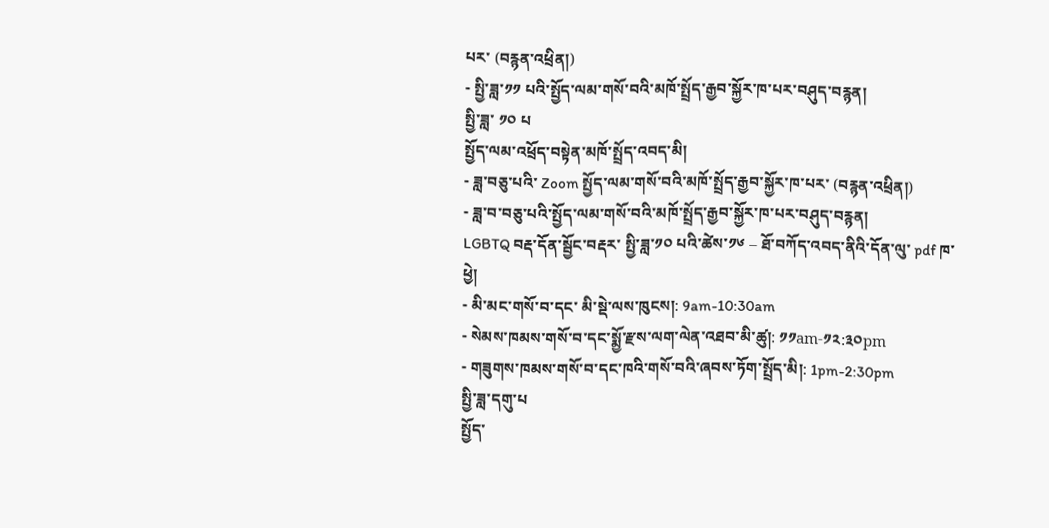པར་ (བརྙན་འཕྲིན།)
- སྤྱི་ཟླ་༡༡ པའི་སྤྱོད་ལམ་གསོ་བའི་མཁོ་སྤྲོད་རྒྱབ་སྐྱོར་ཁ་པར་བཤུད་བརྙན།
སྤྱི་ཟླ་ ༡༠ པ
སྤྱོད་ལམ་འཕྲོད་བསྟེན་མཁོ་སྤྲོད་འབད་མི།
- ཟླ་བཅུ་པའི་ Zoom སྤྱོད་ལམ་གསོ་བའི་མཁོ་སྤྲོད་རྒྱབ་སྐྱོར་ཁ་པར་ (བརྙན་འཕྲིན།)
- ཟླ་བ་བཅུ་པའི་སྤྱོད་ལམ་གསོ་བའི་མཁོ་སྤྲོད་རྒྱབ་སྐྱོར་ཁ་པར་བཤུད་བརྙན།
LGBTQ བརྡ་དོན་སྦྱོང་བརྡར་ སྤྱི་ཟླ་༡༠ པའི་ཚེས་༡༦ – ཐོ་བཀོད་འབད་ནིའི་དོན་ལུ་ pdf ཁ་ཕྱེ།
- མི་མང་གསོ་བ་དང་ མི་སྡེ་ལས་ཁུངས།: 9am-10:30am
- སེམས་ཁམས་གསོ་བ་དང་སྨྱོ་རྫས་ལག་ལེན་འཐབ་མི་ཚུ།: ༡༡am-༡༢:༣༠pm
- གཟུགས་ཁམས་གསོ་བ་དང་ཁའི་གསོ་བའི་ཞབས་ཏོག་སྤྲོད་མི།: 1pm-2:30pm
སྤྱི་ཟླ་དགུ་པ
སྤྱོད་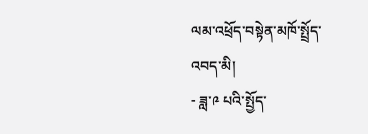ལམ་འཕྲོད་བསྟེན་མཁོ་སྤྲོད་འབད་མི།
- ཟླ་༩ པའི་སྤྱོད་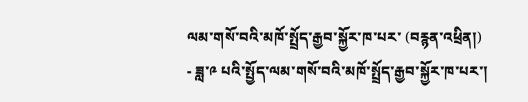ལམ་གསོ་བའི་མཁོ་སྤྲོད་རྒྱབ་སྐྱོར་ཁ་པར་ (བརྙན་འཕྲིན།)
- ཟླ་༩ པའི་སྤྱོད་ལམ་གསོ་བའི་མཁོ་སྤྲོད་རྒྱབ་སྐྱོར་ཁ་པར་།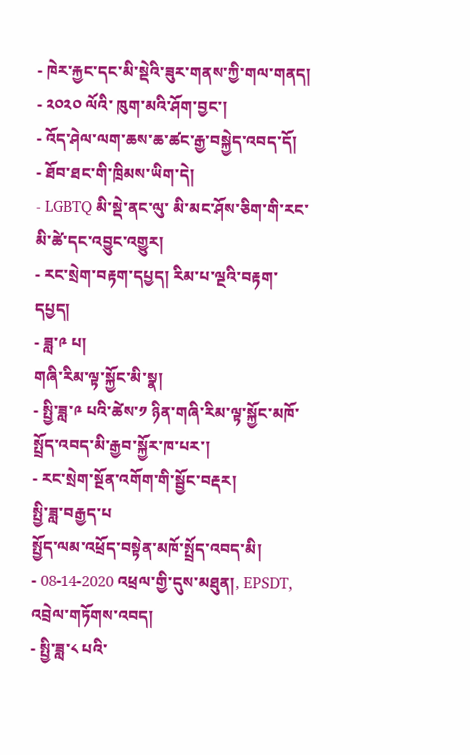- ཁེར་རྐྱང་དང་མི་སྡེའི་ཟུར་གནས་ཀྱི་གལ་གནད།
- ༢༠༢༠ ལོའི་ ཁུག་མའི་ཤོག་བྱང་།
- འོད་ཤེལ་ལག་ཆས་ཆ་ཚང་རྒྱ་བསྐྱེད་འབད་དོ།
- ཐོབ་ཐང་གི་ཁྲིམས་ཡིག་དེ།
- LGBTQ མི་སྡེ་ནང་ལུ་ མི་མང་ཤོས་ཅིག་གི་རང་ མི་ཚེ་དང་འབྱུང་འགྱུར།
- རང་སྲེག་བརྟག་དཔྱད། རིམ་པ་ལྔའི་བརྟག་དཔྱད།
- ཟླ་༩ པ།
གཞི་རིམ་ལྟ་སྐྱོང་མི་སྣ།
- སྤྱི་ཟླ་༩ པའི་ཚེས་༡ ཉིན་གཞི་རིམ་ལྟ་སྐྱོང་མཁོ་སྤྲོད་འབད་མི་རྒྱབ་སྐྱོར་ཁ་པར་།
- རང་སྲེག་སྔོན་འགོག་གི་སྦྱོང་བརྡར།
སྤྱི་ཟླ་བརྒྱད་པ
སྤྱོད་ལམ་འཕྲོད་བསྟེན་མཁོ་སྤྲོད་འབད་མི།
- 08-14-2020 འཕྲལ་གྱི་དུས་མཐུན།, EPSDT, འབྲེལ་གཏོགས་འབད།
- སྤྱི་ཟླ་༨ པའི་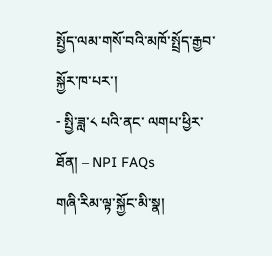སྤྱོད་ལམ་གསོ་བའི་མཁོ་སྤྲོད་རྒྱབ་སྐྱོར་ཁ་པར་།
- སྤྱི་ཟླ་༨ པའི་ནང་ ལགཔ་ཕྱིར་ཐོན། – NPI FAQs
གཞི་རིམ་ལྟ་སྐྱོང་མི་སྣ།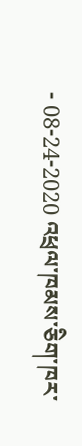- 08-24-2020 འཕྲལ་ཁམས་ཅིག་ཁར་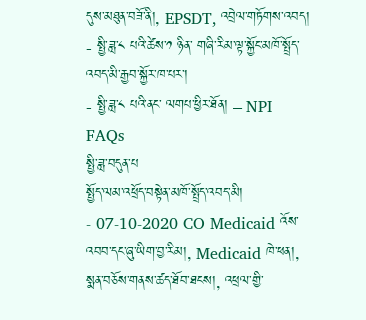དུས་མཐུན་བཟོ་ནི།, EPSDT, འབྲེལ་གཏོགས་འབད།
- སྤྱི་ཟླ་༨ པའི་ཚེས་༡ ཉིན་ གཞི་རིམ་ལྟ་སྐྱོང་མཁོ་སྤྲོད་འབད་མི་རྒྱབ་སྐྱོར་ཁ་པར་།
- སྤྱི་ཟླ་༨ པའི་ནང་ ལགཔ་ཕྱིར་ཐོན། – NPI FAQs
སྤྱི་ཟླ་བདུན་པ
སྤྱོད་ལམ་འཕྲོད་བསྟེན་མཁོ་སྤྲོད་འབད་མི།
- 07-10-2020 CO Medicaid འོས་འབབ་དང་ཞུ་ཡིག་བྱ་རིམ།, Medicaid ཁེ་ཕན།, སྨན་བཅོས་གནས་ཚད་ཐོབ་ཐངས།, འཕྲལ་གྱི་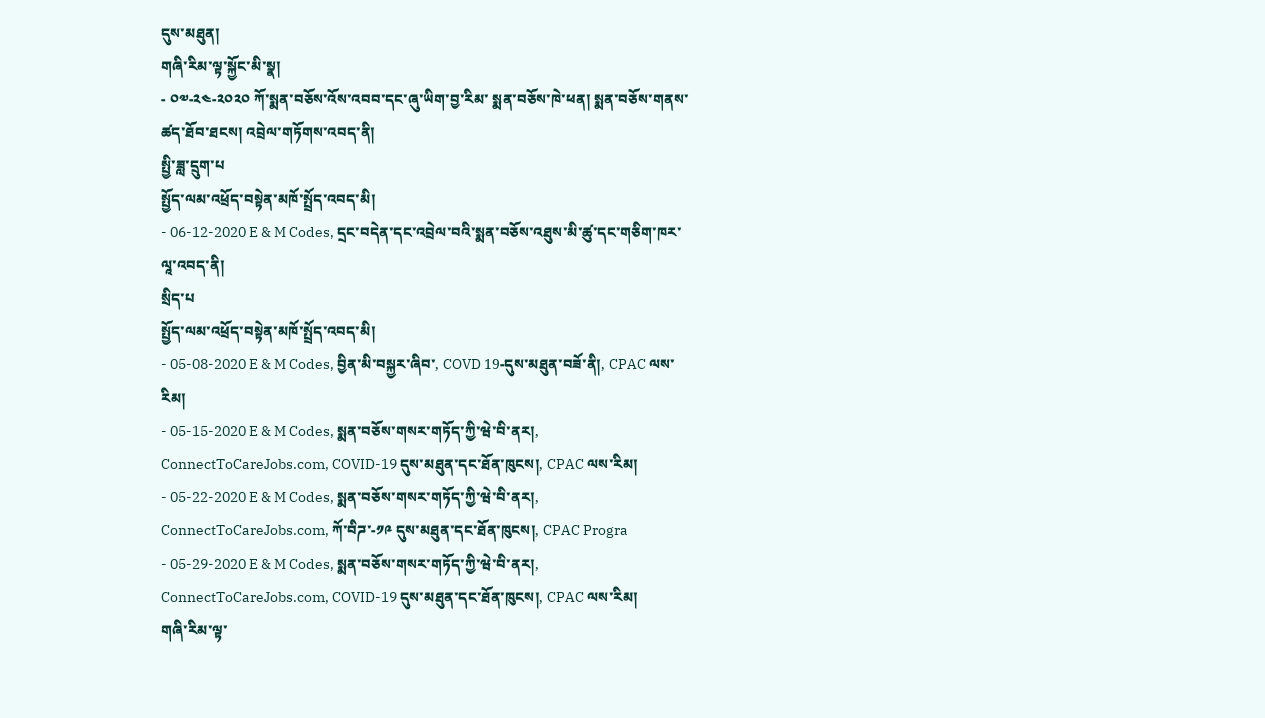དུས་མཐུན།
གཞི་རིམ་ལྟ་སྐྱོང་མི་སྣ།
- ༠༧-༢༤-༢༠༢༠ ཀོ་སྨན་བཅོས་འོས་འབབ་དང་ཞུ་ཡིག་བྱ་རིམ་ སྨན་བཅོས་ཁེ་ཕན། སྨན་བཅོས་གནས་ཚད་ཐོབ་ཐངས། འབྲེལ་གཏོགས་འབད་ནི།
སྤྱི་ཟླ་དྲུག་པ
སྤྱོད་ལམ་འཕྲོད་བསྟེན་མཁོ་སྤྲོད་འབད་མི།
- 06-12-2020 E & M Codes, དྲང་བདེན་དང་འབྲེལ་བའི་སྨན་བཅོས་འཐུས་མི་ཚུ་དང་གཅིག་ཁར་ལཱ་འབད་ནི།
སྲིད་པ
སྤྱོད་ལམ་འཕྲོད་བསྟེན་མཁོ་སྤྲོད་འབད་མི།
- 05-08-2020 E & M Codes, བྱིན་མི་བསྐྱར་ཞིབ་, COVD 19-དུས་མཐུན་བཟོ་ནི།, CPAC ལས་རིམ།
- 05-15-2020 E & M Codes, སྨན་བཅོས་གསར་གཏོད་ཀྱི་ཝེ་བི་ནར།, ConnectToCareJobs.com, COVID-19 དུས་མཐུན་དང་ཐོན་ཁུངས།, CPAC ལས་རིམ།
- 05-22-2020 E & M Codes, སྨན་བཅོས་གསར་གཏོད་ཀྱི་ཝེ་བི་ནར།, ConnectToCareJobs.com, ཀོ་བིཌ་-༡༩ དུས་མཐུན་དང་ཐོན་ཁུངས།, CPAC Progra
- 05-29-2020 E & M Codes, སྨན་བཅོས་གསར་གཏོད་ཀྱི་ཝེ་བི་ནར།, ConnectToCareJobs.com, COVID-19 དུས་མཐུན་དང་ཐོན་ཁུངས།, CPAC ལས་རིམ།
གཞི་རིམ་ལྟ་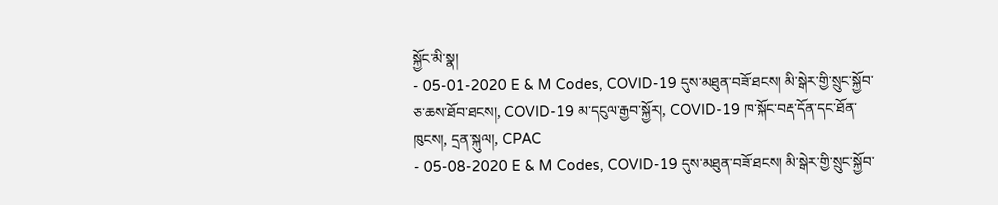སྐྱོང་མི་སྣ།
- 05-01-2020 E & M Codes, COVID-19 དུས་མཐུན་བཟོ་ཐངས། མི་སྒེར་གྱི་སྲུང་སྐྱོབ་ཅ་ཆས་ཐོབ་ཐངས།, COVID-19 མ་དངུལ་རྒྱབ་སྐྱོར།, COVID-19 ཁ་སྐོང་བརྡ་དོན་དང་ཐོན་ཁུངས།, དྲན་སྐུལ།, CPAC
- 05-08-2020 E & M Codes, COVID-19 དུས་མཐུན་བཟོ་ཐངས། མི་སྒེར་གྱི་སྲུང་སྐྱོབ་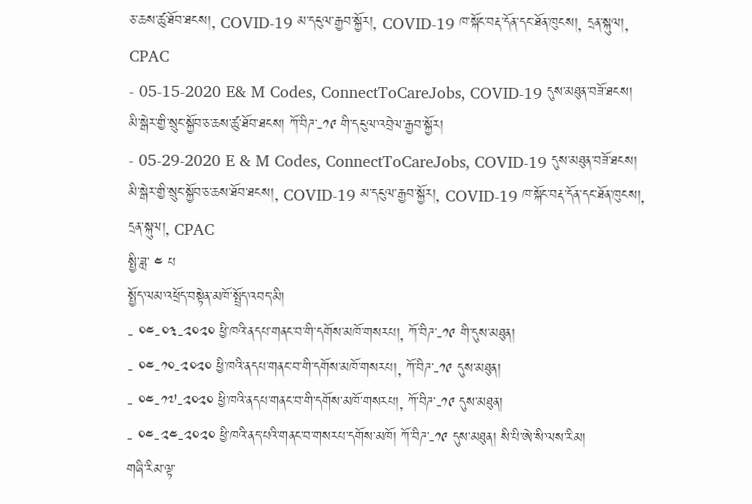ཅ་ཆས་ཚུ་ཐོབ་ཐངས།, COVID-19 མ་དངུལ་རྒྱབ་སྐྱོར།, COVID-19 ཁ་སྐོང་བརྡ་དོན་དང་ཐོན་ཁུངས།, དྲན་སྐུལ།, CPAC
- 05-15-2020 E& M Codes, ConnectToCareJobs, COVID-19 དུས་མཐུན་བཟོ་ཐངས། མི་སྒེར་གྱི་སྲུང་སྐྱོབ་ཅ་ཆས་ཚུ་ཐོབ་ཐངས། ཀོ་བིཌ་-༡༩ གི་དངུལ་འབྲེལ་རྒྱབ་སྐྱོར།
- 05-29-2020 E & M Codes, ConnectToCareJobs, COVID-19 དུས་མཐུན་བཟོ་ཐངས། མི་སྒེར་གྱི་སྲུང་སྐྱོབ་ཅ་ཆས་ཐོབ་ཐངས།, COVID-19 མ་དངུལ་རྒྱབ་སྐྱོར།, COVID-19 ཁ་སྐོང་བརྡ་དོན་དང་ཐོན་ཁུངས།, དྲན་སྐུལ།, CPAC
སྤྱི་ཟླ་ ༤ པ
སྤྱོད་ལམ་འཕྲོད་བསྟེན་མཁོ་སྤྲོད་འབད་མི།
- ༠༤-༠༣-༢༠༢༠ ཕྱི་ཁའི་ནདཔ་གནང་བ་གི་དགོས་མཁོ་གསརཔ།, ཀོ་བིཌ་-༡༩ གི་དུས་མཐུན།
- ༠༤-༡༠-༢༠༢༠ ཕྱི་ཁའི་ནདཔ་གནང་བ་གི་དགོས་མཁོ་གསརཔ།, ཀོ་བིཌ་-༡༩ དུས་མཐུན།
- ༠༤-༡༧-༢༠༢༠ ཕྱི་ཁའི་ནདཔ་གནང་བ་གི་དགོས་མཁོ་གསརཔ།, ཀོ་བིཌ་-༡༩ དུས་མཐུན།
- ༠༤-༢༤-༢༠༢༠ ཕྱི་ཁའི་ནད་པའི་གནང་བ་གསརཔ་དགོས་མཁོ། ཀོ་བིཌ་-༡༩ དུས་མཐུན། སི་པི་ཨེ་སི་ལས་རིམ།
གཞི་རིམ་ལྟ་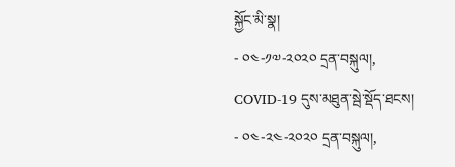སྐྱོང་མི་སྣ།
- ༠༤-༡༧-༢༠༢༠ དྲན་བསྐུལ།, COVID-19 དུས་མཐུན་སྦེ་སྡོད་ཐངས།
- ༠༤-༢༤-༢༠༢༠ དྲན་བསྐུལ།,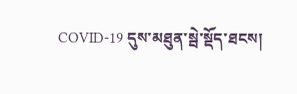COVID-19 དུས་མཐུན་སྦེ་སྡོད་ཐངས།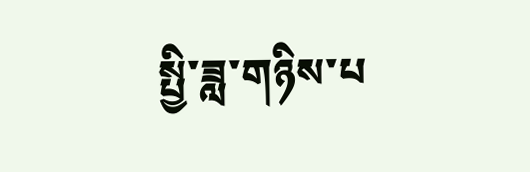སྤྱི་ཟླ་གཉིས་པ